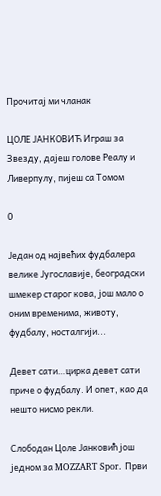Прочитај ми чланак

ЦОЛЕ ЈАНКОВИЋ Играш за Звезду, дајеш голове Реалу и Ливерпулу, пијеш са Томом

0

Један од највећих фудбалера велике Југославије, београдски шмекер старог кова, још мало о оним временима, животу, фудбалу, носталгији...

Девет сати…цирка девет сати приче о фудбалу. И опет, као да нешто нисмо рекли.

Слободан Цоле Јанковић још једном за MOZZART Spor. Први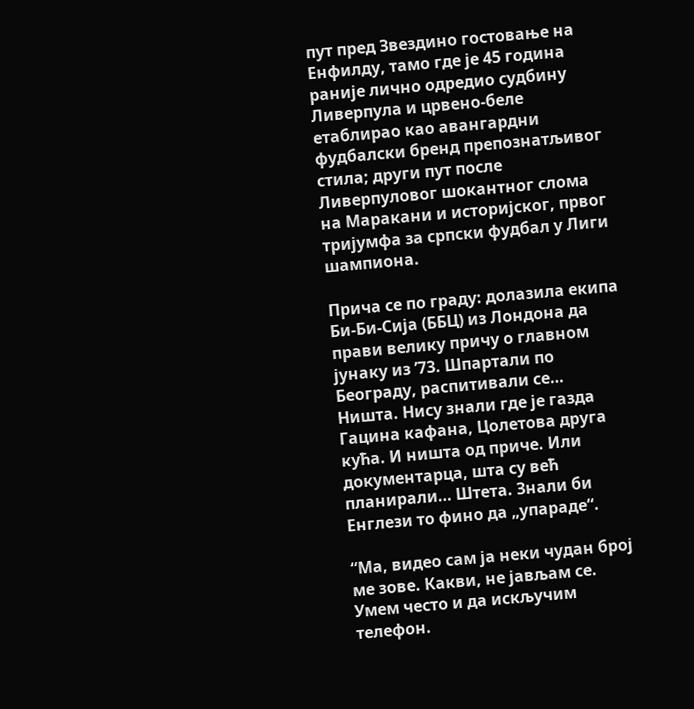пут пред Звездино гостовање на Енфилду, тамо где је 45 година раније лично одредио судбину Ливерпула и црвено-беле етаблирао као авангардни фудбалски бренд препознатљивог стила; други пут после Ливерпуловог шокантног слома на Маракани и историјског, првог тријумфа за српски фудбал у Лиги шампиона.

Прича се по граду: долазила екипа Би-Би-Сија (ББЦ) из Лондона да прави велику причу о главном јунаку из ’73. Шпартали по Београду, распитивали се… Ништа. Нису знали где је газда Гацина кафана, Цолетова друга кућа. И ништа од приче. Или документарца, шта су већ планирали… Штета. Знали би Енглези то фино да „упараде“.

“Ма, видео сам ја неки чудан број ме зове. Какви, не јављам се. Умем често и да искључим телефон.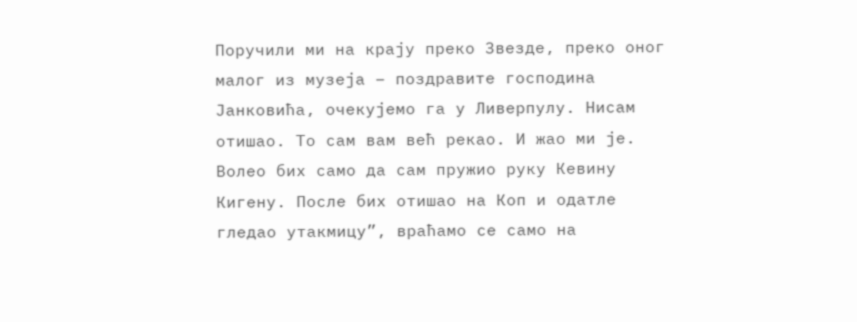Поручили ми на крају преко Звезде, преко оног малог из музеја – поздравите господина Јанковића, очекујемо га у Ливерпулу. Нисам отишао. То сам вам већ рекао. И жао ми је. Волео бих само да сам пружио руку Кевину Кигену. После бих отишао на Коп и одатле гледао утакмицу”, враћамо се само на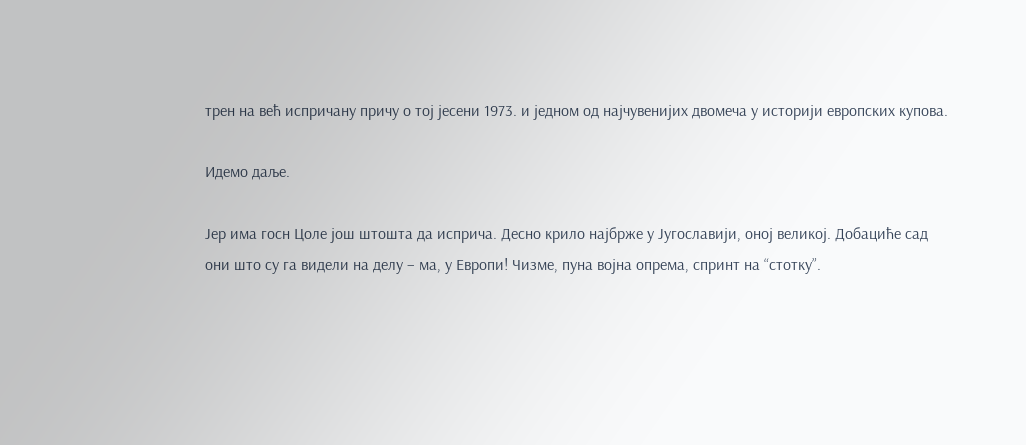трен на већ испричану причу о тој јесени 1973. и једном од најчувенијих двомеча у историји европских купова.

Идемо даље.

Јер има госн Цоле још штошта да исприча. Десно крило најбрже у Југославији, оној великој. Добациће сад они што су га видели на делу – ма, у Европи! Чизме, пуна војна опрема, спринт на “стотку”.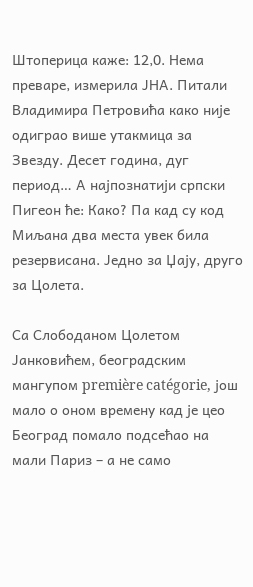Штоперица каже: 12,0. Нема преваре, измерила ЈНА. Питали Владимира Петровића како није одиграо више утакмица за Звезду. Десет година, дуг период… А најпознатији српски Пигеон ће: Како? Па кад су код Миљана два места увек била резервисана. Једно за Џају, друго за Цолета.

Са Слободаном Цолетом Јанковићем, београдским мангупом première catégorie, још мало о оном времену кад је цео Београд помало подсећао на мали Париз – а не само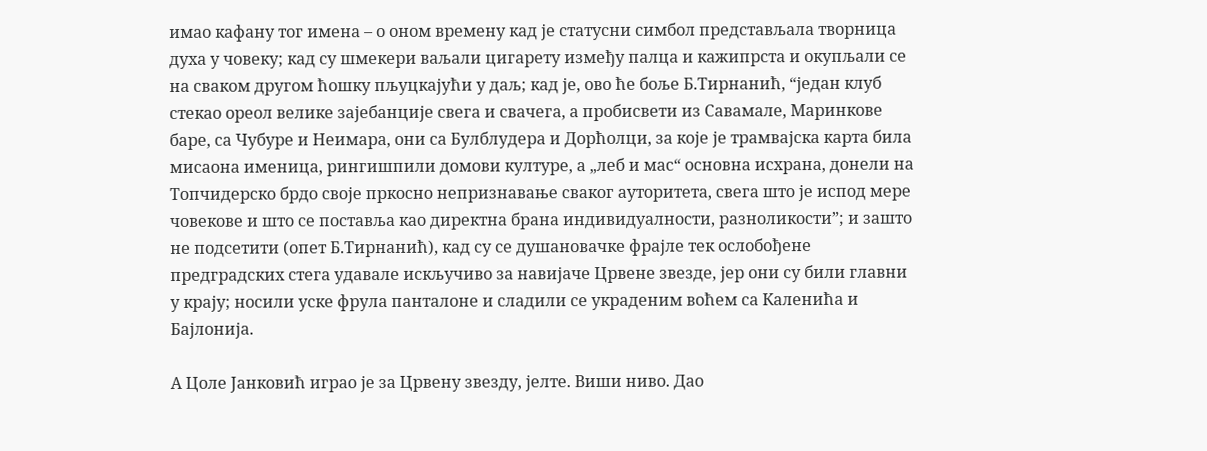имао кафану тог имена – о оном времену кад је статусни симбол представљала творница духа у човеку; кад су шмекери ваљали цигарету између палца и кажипрста и окупљали се на сваком другом ћошку пљуцкајући у даљ; кад је, ово ће боље Б.Тирнанић, “један клуб стекао ореол велике зајебанције свега и свачега, а пробисвети из Савамале, Маринкове баре, са Чубуре и Неимара, они са Булблудера и Дорћолци, за које је трамвајска карта била мисаона именица, рингишпили домови културе, а „леб и мас“ основна исхрана, донели на Топчидерско брдо своје пркосно непризнавање сваког ауторитета, свега што је испод мере човекове и што се поставља као директна брана индивидуалности, разноликости”; и зашто не подсетити (опет Б.Тирнанић), кад су се душановачке фрајле тек ослобођене предградских стега удавале искључиво за навијаче Црвене звезде, јер они су били главни у крају; носили уске фрула панталоне и сладили се украденим воћем са Каленића и Бајлонија.

А Цоле Јанковић играо је за Црвену звезду, јелте. Виши ниво. Дао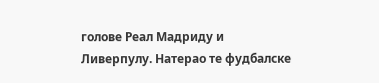голове Реал Мадриду и Ливерпулу. Натерао те фудбалске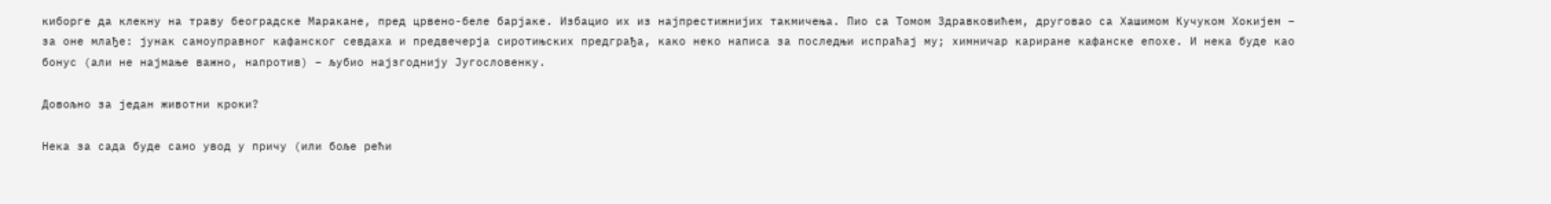киборге да клекну на траву београдске Маракане, пред црвено-беле барјаке. Избацио их из најпрестижнијих такмичења. Пио са Томом Здравковићем, друговао са Хашимом Кучуком Хокијем – за оне млађе: јунак самоуправног кафанског севдаха и предвечерја сиротињских предграђа, како неко написа за последњи испраћај му; химничар кариране кафанске епохе. И нека буде као бонус (али не најмање важно, напротив) – љубио најзгоднију Југословенку.

Довољно за један животни кроки?

Нека за сада буде само увод у причу (или боље рећи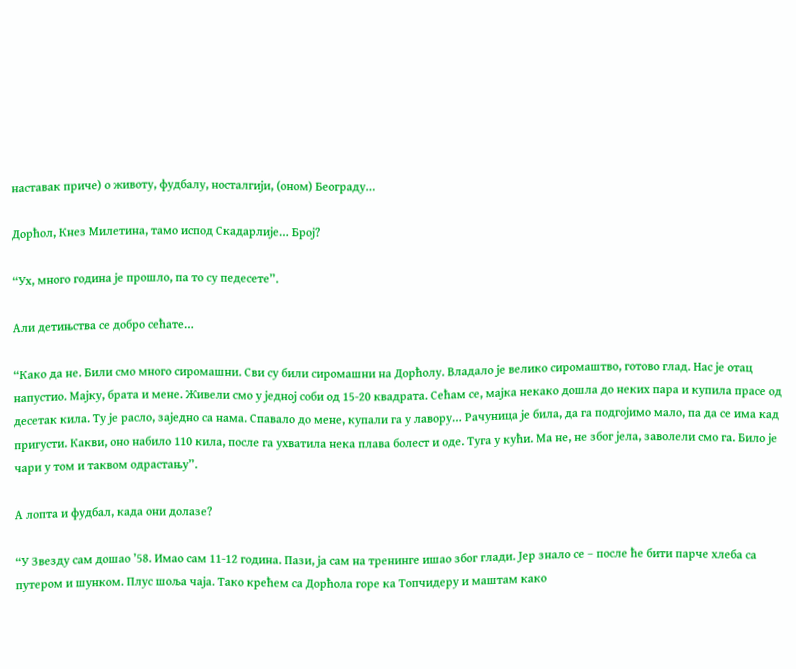наставак приче) о животу, фудбалу, носталгији, (оном) Београду…

Дорћол, Кнез Милетина, тамо испод Скадарлије… Број?

“Ух, много година је прошло, па то су педесете”.

Али детињства се добро сећате…

“Како да не. Били смо много сиромашни. Сви су били сиромашни на Дорћолу. Владало је велико сиромаштво, готово глад. Нас је отац напустио. Мајку, брата и мене. Живели смо у једној соби од 15-20 квадрата. Сећам се, мајка некако дошла до неких пара и купила прасе од десетак кила. Ту је расло, заједно са нама. Спавало до мене, купали га у лавору… Рачуница је била, да га подгојимо мало, па да се има кад пригусти. Какви, оно набило 110 кила, после га ухватила нека плава болест и оде. Туга у кући. Ма не, не због јела, заволели смо га. Било је чари у том и таквом одрастању”.

А лопта и фудбал, када они долазе?

“У Звезду сам дошао ’58. Имао сам 11-12 година. Пази, ја сам на тренинге ишао због глади. Јер знало се – после ће бити парче хлеба са путером и шунком. Плус шоља чаја. Тако крећем са Дорћола горе ка Топчидеру и маштам како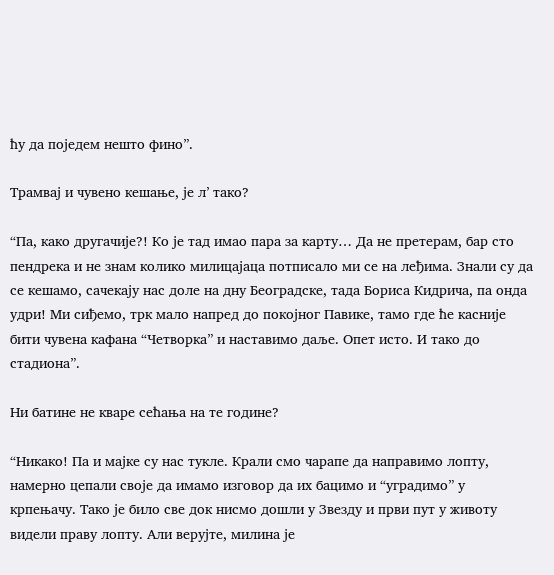ћу да поједем нешто фино”.

Трамвај и чувено кешање, је л’ тако?

“Па, како другачије?! Ко је тад имао пара за карту… Да не претерам, бар сто пендрека и не знам колико милицајаца потписало ми се на леђима. Знали су да се кешамо, сачекају нас доле на дну Београдске, тада Бориса Кидрича, па онда удри! Ми сиђемо, трк мало напред до покојног Павике, тамо где ће касније бити чувена кафана “Четворка” и наставимо даље. Опет исто. И тако до стадиона”.

Ни батине не кваре сећања на те године?

“Никако! Па и мајке су нас тукле. Крали смо чарапе да направимо лопту, намерно цепали своје да имамо изговор да их бацимо и “уградимо” у крпењачу. Тако је било све док нисмо дошли у Звезду и први пут у животу видели праву лопту. Али верујте, милина је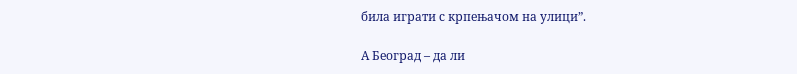била играти с крпењачом на улици”.

А Београд – да ли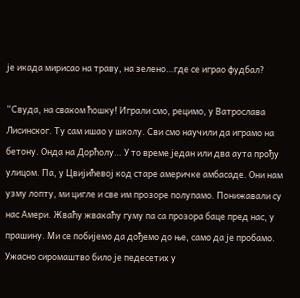је икада мирисао на траву, на зелено…где се играо фудбал?

“Свуда, на сваком ћошку! Играли смо, рецимо, у Ватрослава Лисинског. Ту сам ишао у школу. Сви смо научили да играмо на бетону. Онда на Дорћолу… У то време један или два аута прођу улицом. Па, у Цвијићевој код старе америчке амбасаде. Они нам узму лопту, ми цигле и све им прозоре полупамо. Понижавали су нас Амери. Жваћу жвакаћу гуму па са прозора баце пред нас, у прашину. Ми се побијемо да дођемо до ње, само да је пробамо. Ужасно сиромаштво било је педесетих у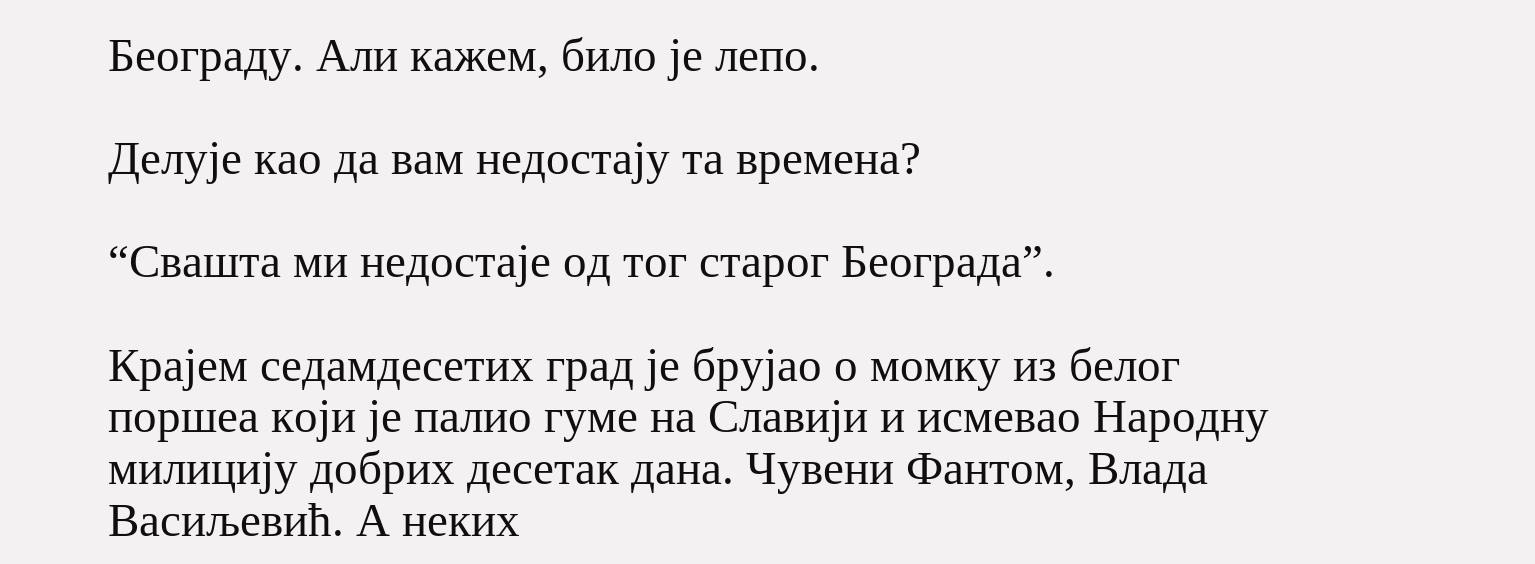Београду. Али кажем, било је лепо.

Делује као да вам недостају та времена?

“Свашта ми недостаје од тог старог Београда”.

Крајем седамдесетих град је брујао о момку из белог поршеа који је палио гуме на Славији и исмевао Народну милицију добрих десетак дана. Чувени Фантом, Влада Васиљевић. А неких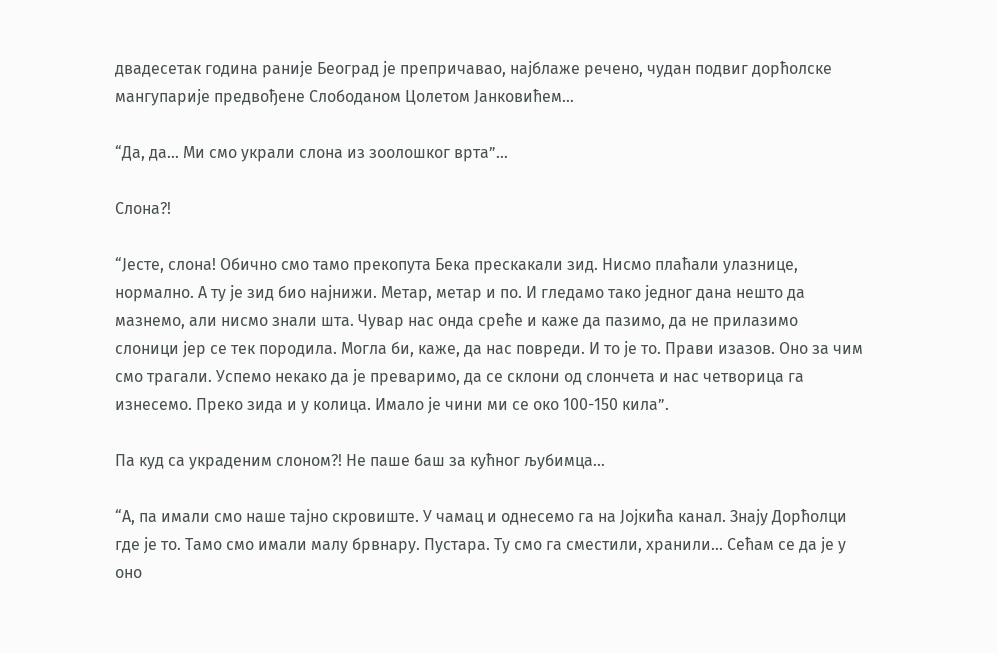двадесетак година раније Београд је препричавао, најблаже речено, чудан подвиг дорћолске мангупарије предвођене Слободаном Цолетом Јанковићем…

“Да, да… Ми смо украли слона из зоолошког врта”…

Слона?!

“Јесте, слона! Обично смо тамо прекопута Бека прескакали зид. Нисмо плаћали улазнице, нормално. А ту је зид био најнижи. Метар, метар и по. И гледамо тако једног дана нешто да мазнемо, али нисмо знали шта. Чувар нас онда среће и каже да пазимо, да не прилазимо слоници јер се тек породила. Могла би, каже, да нас повреди. И то је то. Прави изазов. Оно за чим смо трагали. Успемо некако да је преваримо, да се склони од слончета и нас четворица га изнесемо. Преко зида и у колица. Имало је чини ми се око 100-150 кила”.

Па куд са украденим слоном?! Не паше баш за кућног љубимца…

“А, па имали смо наше тајно скровиште. У чамац и однесемо га на Јојкића канал. Знају Дорћолци где је то. Тамо смо имали малу брвнару. Пустара. Ту смо га сместили, хранили… Сећам се да је у оно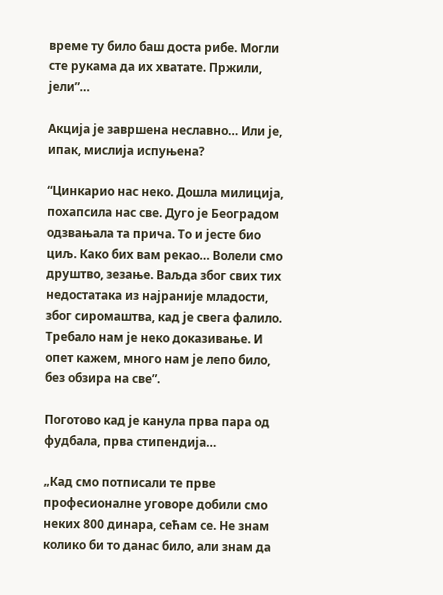време ту било баш доста рибе. Могли сте рукама да их хватате. Пржили, јели”…

Акција је завршена неславно… Или је, ипак, мислија испуњена?

“Цинкарио нас неко. Дошла милиција, похапсила нас све. Дуго је Београдом одзвањала та прича. То и јесте био циљ. Како бих вам рекао… Волели смо друштво, зезање. Ваљда због свих тих недостатака из најраније младости, због сиромаштва, кад је свега фалило. Требало нам је неко доказивање. И опет кажем, много нам је лепо било, без обзира на све”.

Поготово кад је канула прва пара од фудбала, прва стипендија…

„Кад смо потписали те прве професионалне уговоре добили смо неких 800 динара, сећам се. Не знам колико би то данас било, али знам да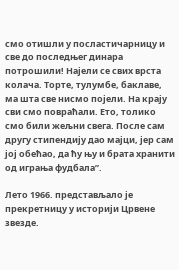смо отишли у посластичарницу и све до последњег динара потрошили! Најели се свих врста колача. Торте, тулумбе, баклаве, ма шта све нисмо појели. На крају сви смо повраћали. Ето, толико смо били жељни свега. После сам другу стипендију дао мајци, јер сам јој обећао, да ћу њу и брата хранити од играња фудбала”.

Лето 1966. представљало је прекретницу у историји Црвене звезде.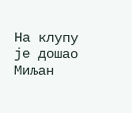На клупу је дошао Миљан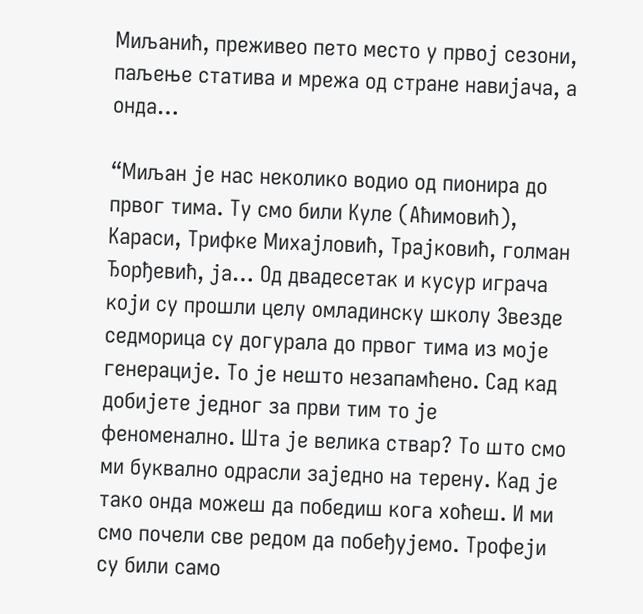Миљанић, преживео пето место у првој сезони, паљење статива и мрежа од стране навијача, а онда…

“Миљан је нас неколико водио од пионира до првог тима. Ту смо били Куле (Аћимовић), Караси, Трифке Михајловић, Трајковић, голман Ђорђевић, ја… Од двадесетак и кусур играча који су прошли целу омладинску школу Звезде седморица су догурала до првог тима из моје генерације. То је нешто незапамћено. Сад кад добијете једног за први тим то је феноменално. Шта је велика ствар? То што смо ми буквално одрасли заједно на терену. Кад је тако онда можеш да победиш кога хоћеш. И ми смо почели све редом да побеђујемо. Трофеји су били само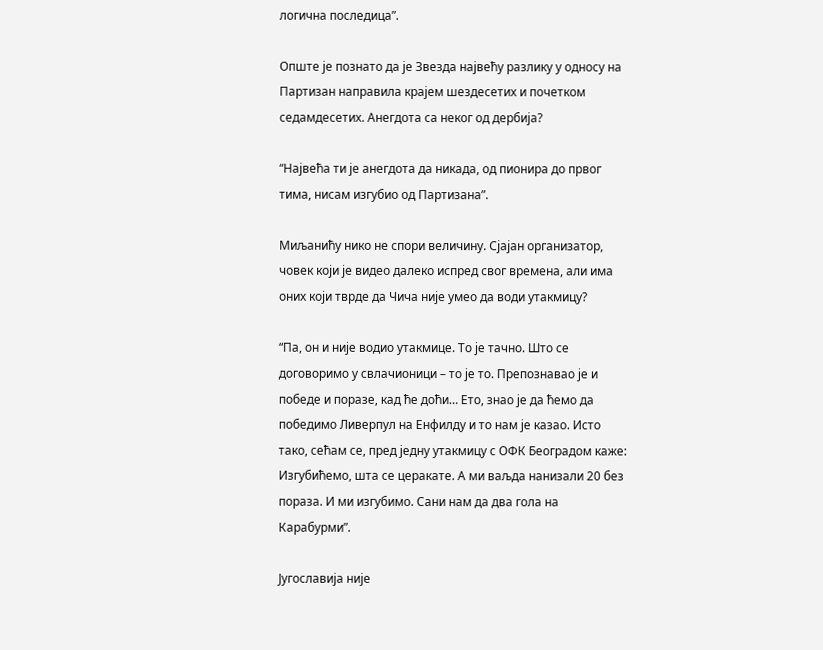логична последица”.

Опште је познато да је Звезда највећу разлику у односу на Партизан направила крајем шездесетих и почетком седамдесетих. Анегдота са неког од дербија?

“Највећа ти је анегдота да никада, од пионира до првог тима, нисам изгубио од Партизана”.

Миљанићу нико не спори величину. Сјајан организатор, човек који је видео далеко испред свог времена, али има оних који тврде да Чича није умео да води утакмицу?

“Па, он и није водио утакмице. То је тачно. Што се договоримо у свлачионици – то је то. Препознавао је и победе и поразе, кад ће доћи… Ето, знао је да ћемо да победимо Ливерпул на Енфилду и то нам је казао. Исто тако, сећам се, пред једну утакмицу с ОФК Београдом каже: Изгубићемо, шта се церакате. А ми ваљда нанизали 20 без пораза. И ми изгубимо. Сани нам да два гола на Карабурми”.

Југославија није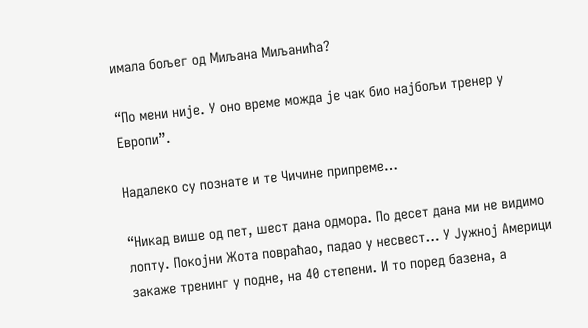имала бољег од Миљана Миљанића?

“По мени није. У оно време можда је чак био најбољи тренер у Европи”.

Надалеко су познате и те Чичине припреме…

“Никад више од пет, шест дана одмора. По десет дана ми не видимо лопту. Покојни Жота повраћао, падао у несвест… У Јужној Америци закаже тренинг у подне, на 40 степени. И то поред базена, а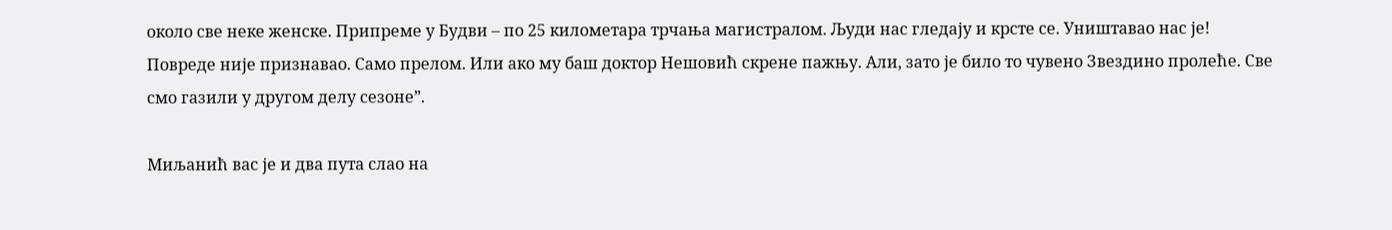около све неке женске. Припреме у Будви – по 25 километара трчања магистралом. Људи нас гледају и крсте се. Уништавао нас је! Повреде није признавао. Само прелом. Или ако му баш доктор Нешовић скрене пажњу. Али, зато је било то чувено Звездино пролеће. Све смо газили у другом делу сезоне”.

Миљанић вас је и два пута слао на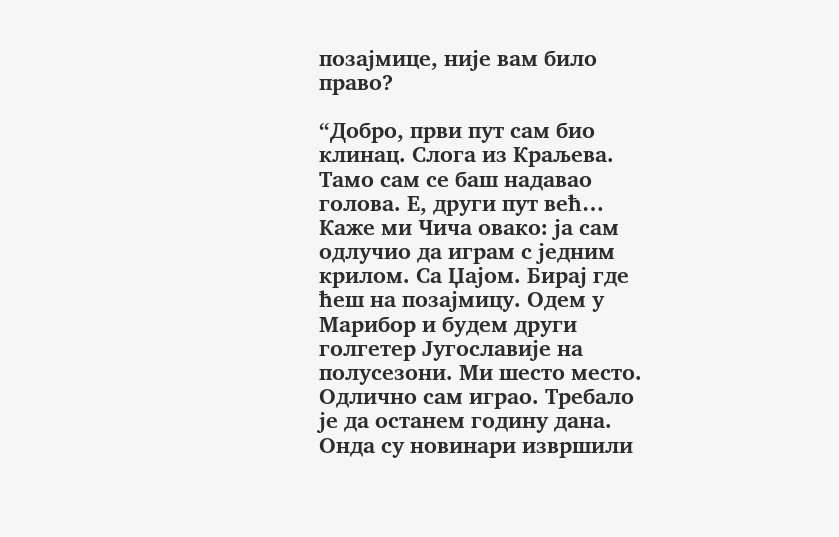позајмице, није вам било право?

“Добро, први пут сам био клинац. Слога из Краљева. Тамо сам се баш надавао голова. Е, други пут већ… Каже ми Чича овако: ја сам одлучио да играм с једним крилом. Са Џајом. Бирај где ћеш на позајмицу. Одем у Марибор и будем други голгетер Југославије на полусезони. Ми шесто место. Одлично сам играо. Требало је да останем годину дана. Онда су новинари извршили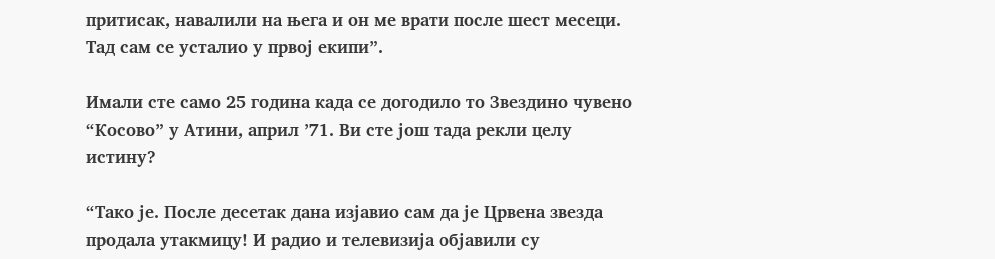притисак, навалили на њега и он ме врати после шест месеци. Тад сам се усталио у првој екипи”.

Имали сте само 25 година када се догодило то Звездино чувено “Косово” у Атини, април ’71. Ви сте још тада рекли целу истину?

“Тако је. После десетак дана изјавио сам да је Црвена звезда продала утакмицу! И радио и телевизија објавили су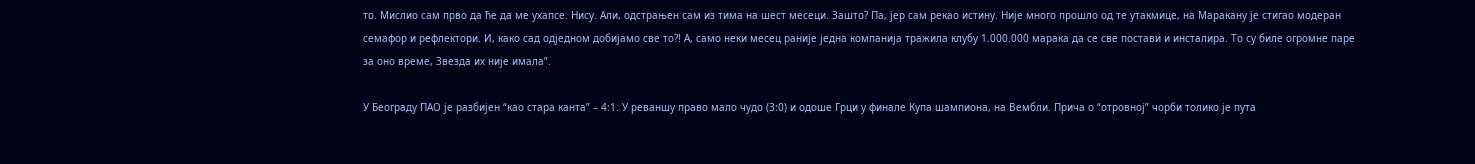то. Мислио сам прво да ће да ме ухапсе. Нису. Али, одстрањен сам из тима на шест месеци. Зашто? Па, јер сам рекао истину. Није много прошло од те утакмице, на Маракану је стигао модеран семафор и рефлектори. И, како сад одједном добијамо све то?! А, само неки месец раније једна компанија тражила клубу 1.000.000 марака да се све постави и инсталира. То су биле огромне паре за оно време, Звезда их није имала”.

У Београду ПАО је разбијен “као стара канта” – 4:1. У реваншу право мало чудо (3:0) и одоше Грци у финале Купа шампиона, на Вембли. Прича о “отровној” чорби толико је пута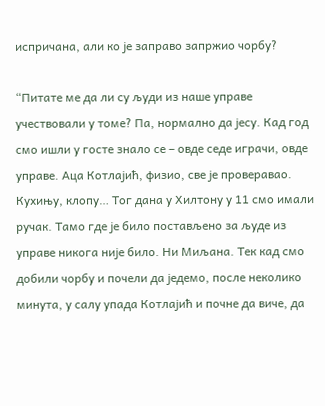испричана, али ко је заправо запржио чорбу?

“Питате ме да ли су људи из наше управе учествовали у томе? Па, нормално да јесу. Кад год смо ишли у госте знало се – овде седе играчи, овде управе. Аца Котлајић, физио, све је проверавао. Кухињу, клопу… Тог дана у Хилтону у 11 смо имали ручак. Тамо где је било постављено за људе из управе никога није било. Ни Миљана. Тек кад смо добили чорбу и почели да једемо, после неколико минута, у салу упада Котлајић и почне да виче, да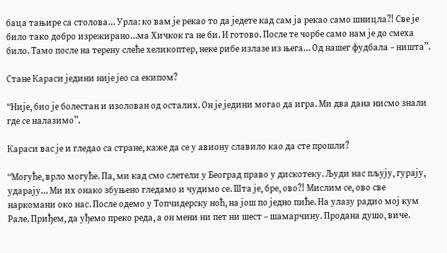баца тањире са столова… Урла: ко вам је рекао то да једете кад сам ја рекао само шницла?! Све је било тако добро изрежирано…ма Хичкок га не би. И готово. После те чорбе само нам је до смеха било. Тамо после на терену слеће хеликоптер, неке рибе излазе из њега… Од нашег фудбала – ништа”.

Стане Караси једини није јео са екипом?

“Није, био је болестан и изолован од осталих. Он је једини могао да игра. Ми два дана нисмо знали где се налазимо”.

Караси вас је и гледао са стране, каже да се у авиону славило као да сте прошли?

“Могуће, врло могуће. Па, ми кад смо слетели у Београд право у дискотеку. Људи нас пљују, гурају, ударају… Ми их онако збуњено гледамо и чудимо се. Шта је, бре, ово?! Мислим се, ово све наркомани око нас. После одемо у Топчидерску ноћ, на још по једно пиће. На улазу радио мој кум Рале. Приђем, да уђемо преко реда, а он мени ни пет ни шест – шамарчину. Продана душо, виче.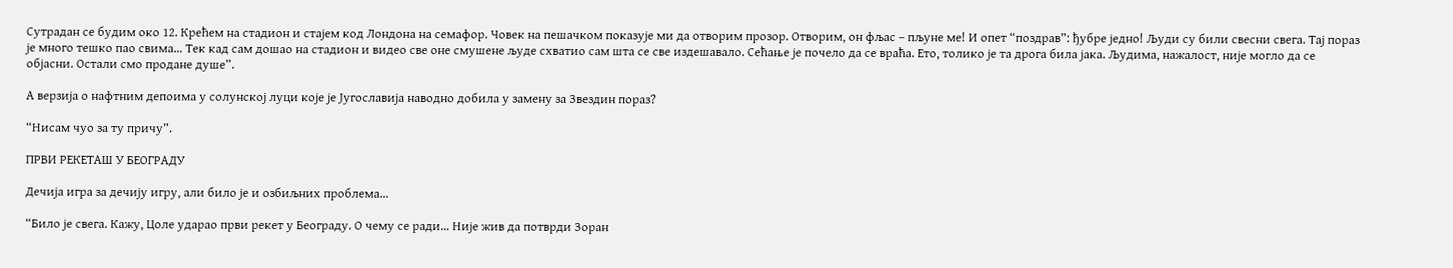Сутрадан се будим око 12. Крећем на стадион и стајем код Лондона на семафор. Човек на пешачком показује ми да отворим прозор. Отворим, он фљас – пљуне ме! И опет “поздрав”: ђубре једно! Људи су били свесни свега. Тај пораз је много тешко пао свима… Тек кад сам дошао на стадион и видео све оне смушене људе схватио сам шта се све издешавало. Сећање је почело да се враћа. Ето, толико је та дрога била јака. Људима, нажалост, није могло да се објасни. Остали смо продане душе”.

А верзија о нафтним депоима у солунској луци које је Југославија наводно добила у замену за Звездин пораз?

“Нисам чуо за ту причу”.

ПРВИ РЕКЕТАШ У БЕОГРАДУ

Дечија игра за дечију игру, али било је и озбиљних проблема…

“Било је свега. Кажу, Цоле ударао први рекет у Београду. О чему се ради… Није жив да потврди Зоран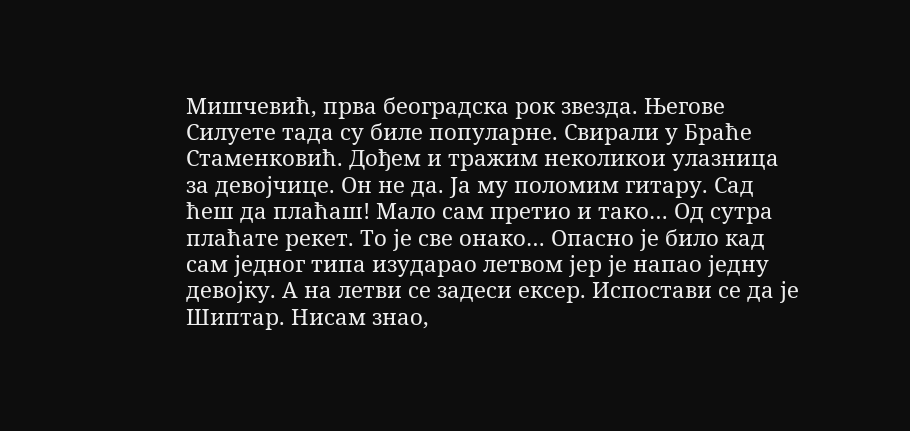Мишчевић, прва београдска рок звезда. Његове Силуете тада су биле популарне. Свирали у Браће Стаменковић. Дођем и тражим неколикои улазница за девојчице. Он не да. Ја му поломим гитару. Сад ћеш да плаћаш! Мало сам претио и тако… Од сутра плаћате рекет. То је све онако… Опасно је било кад сам једног типа изударао летвом јер је напао једну девојку. А на летви се задеси ексер. Испостави се да је Шиптар. Нисам знао,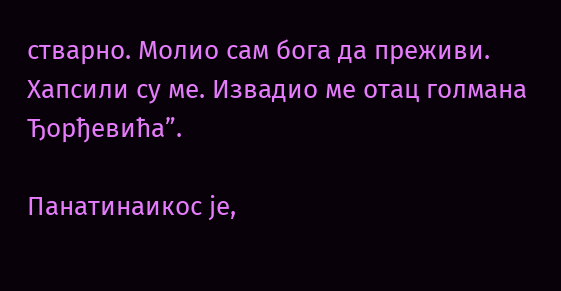стварно. Молио сам бога да преживи. Хапсили су ме. Извадио ме отац голмана Ђорђевића”.

Панатинаикос је,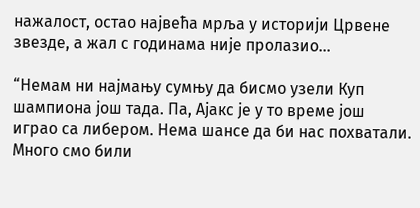нажалост, остао највећа мрља у историји Црвене звезде, а жал с годинама није пролазио…

“Немам ни најмању сумњу да бисмо узели Куп шампиона још тада. Па, Ајакс је у то време још играо са либером. Нема шансе да би нас похватали. Много смо били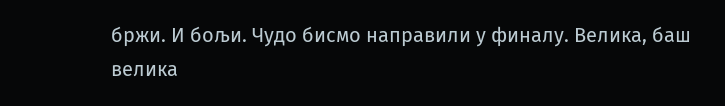бржи. И бољи. Чудо бисмо направили у финалу. Велика, баш велика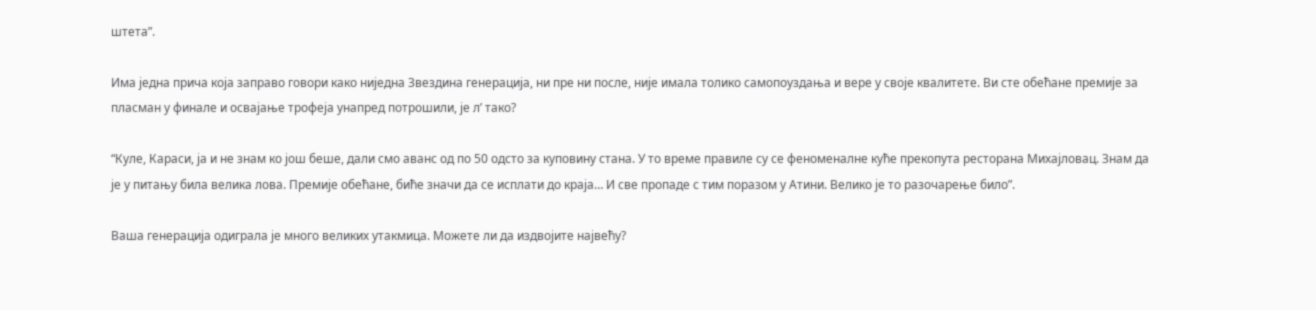штета”.

Има једна прича која заправо говори како ниједна Звездина генерација, ни пре ни после, није имала толико самопоуздања и вере у своје квалитете. Ви сте обећане премије за пласман у финале и освајање трофеја унапред потрошили, је л’ тако?

“Куле, Караси, ја и не знам ко још беше, дали смо аванс од по 50 одсто за куповину стана. У то време правиле су се феноменалне куће прекопута ресторана Михајловац. Знам да је у питању била велика лова. Премије обећане, биће значи да се исплати до краја… И све пропаде с тим поразом у Атини. Велико је то разочарење било”.

Ваша генерација одиграла је много великих утакмица. Можете ли да издвојите највећу?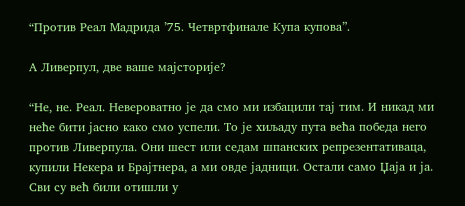“Против Реал Мадрида ’75. Четвртфинале Купа купова”.

А Ливерпул, две ваше мајсторије?

“Не, не. Реал. Невероватно је да смо ми избацили тај тим. И никад ми неће бити јасно како смо успели. То је хиљаду пута већа победа него против Ливерпула. Они шест или седам шпанских репрезентативаца, купили Некера и Брајтнера, а ми овде јадници. Остали само Џаја и ја. Сви су већ били отишли у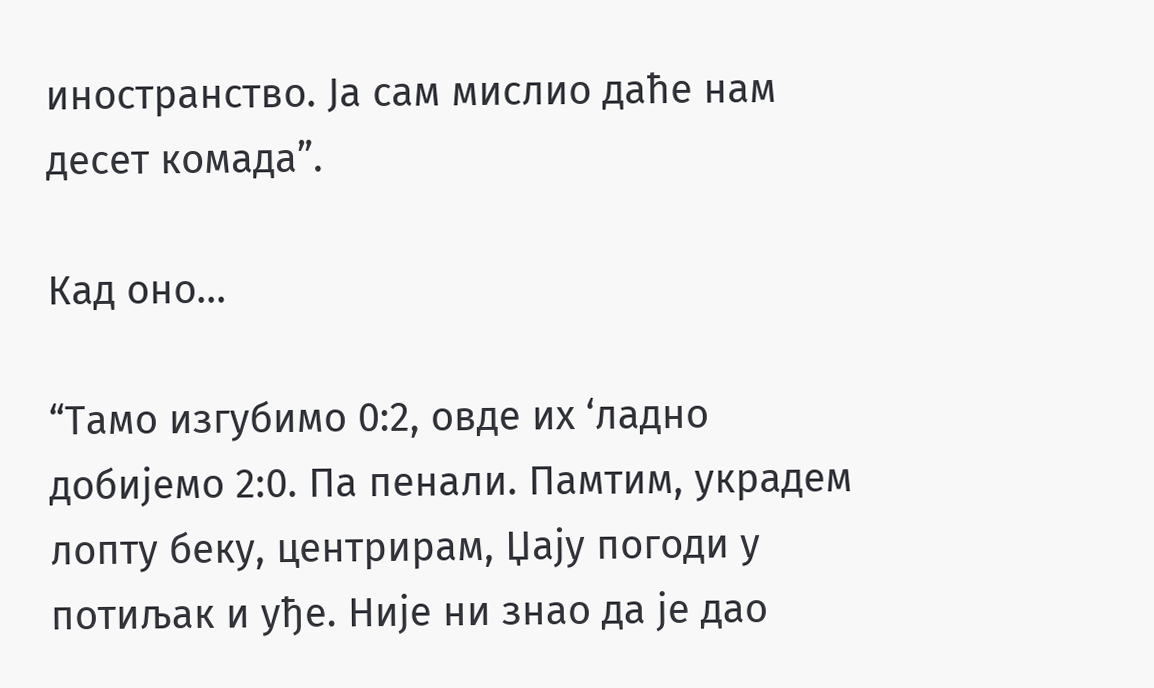иностранство. Ја сам мислио даће нам десет комада”.

Кад оно…

“Тамо изгубимо 0:2, овде их ‘ладно добијемо 2:0. Па пенали. Памтим, украдем лопту беку, центрирам, Џају погоди у потиљак и уђе. Није ни знао да је дао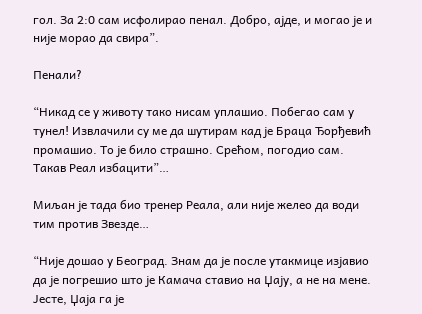гол. За 2:0 сам исфолирао пенал. Добро, ајде, и могао је и није морао да свира”.

Пенали?

“Никад се у животу тако нисам уплашио. Побегао сам у тунел! Извлачили су ме да шутирам кад је Браца Ђорђевић промашио. То је било страшно. Срећом, погодио сам. Такав Реал избацити”…

Миљан је тада био тренер Реала, али није желео да води тим против Звезде…

“Није дошао у Београд. Знам да је после утакмице изјавио да је погрешио што је Камача ставио на Џају, а не на мене. Јесте, Џаја га је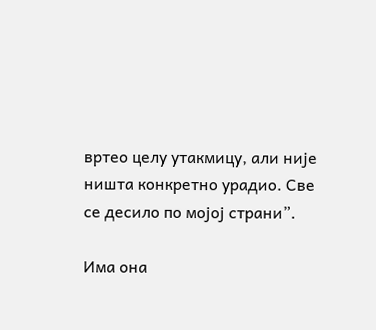вртео целу утакмицу, али није ништа конкретно урадио. Све се десило по мојој страни”.

Има она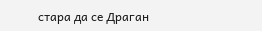стара да се Драган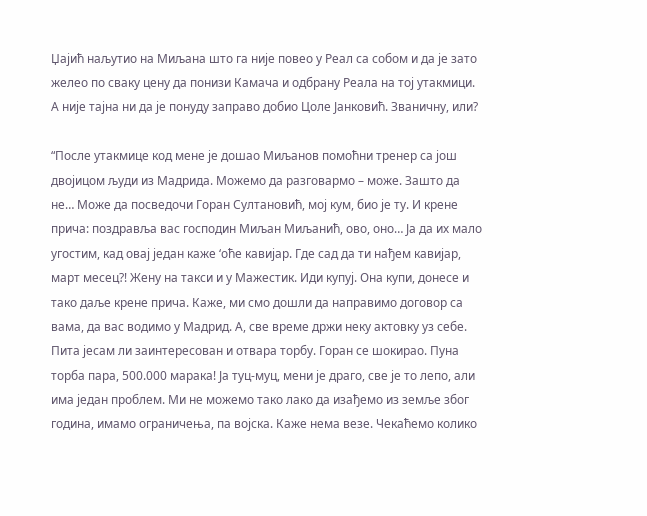Џајић наљутио на Миљана што га није повео у Реал са собом и да је зато желео по сваку цену да понизи Камача и одбрану Реала на тој утакмици. А није тајна ни да је понуду заправо добио Цоле Јанковић. Званичну, или?

“После утакмице код мене је дошао Миљанов помоћни тренер са још двојицом људи из Мадрида. Можемо да разговармо – може. Зашто да не… Може да посведочи Горан Султановић, мој кум, био је ту. И крене прича: поздравља вас господин Миљан Миљанић, ово, оно… Ја да их мало угостим, кад овај један каже ‘оће кавијар. Где сад да ти нађем кавијар, март месец?! Жену на такси и у Мажестик. Иди купуј. Она купи, донесе и тако даље крене прича. Каже, ми смо дошли да направимо договор са вама, да вас водимо у Мадрид. А, све време држи неку актовку уз себе. Пита јесам ли заинтересован и отвара торбу. Горан се шокирао. Пуна торба пара, 500.000 марака! Ја туц-муц, мени је драго, све је то лепо, али има један проблем. Ми не можемо тако лако да изађемо из земље због година, имамо ограничења, па војска. Каже нема везе. Чекаћемо колико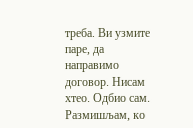треба. Ви узмите паре, да направимо договор. Нисам хтео. Одбио сам. Размишљам, ко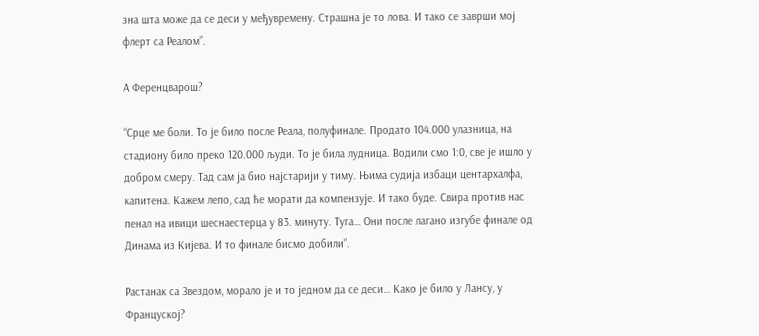зна шта може да се деси у међувремену. Страшна је то лова. И тако се заврши мој флерт са Реалом”.

А Ференцварош?

“Срце ме боли. То је било после Реала, полуфинале. Продато 104.000 улазница, на стадиону било преко 120.000 људи. То је била лудница. Водили смо 1:0, све је ишло у добром смеру. Тад сам ја био најстарији у тиму. Њима судија избаци центархалфа, капитена. Кажем лепо, сад ће морати да компензује. И тако буде. Свира против нас пенал на ивици шеснаестерца у 83. минуту. Туга… Они после лагано изгубе финале од Динама из Кијева. И то финале бисмо добили”.

Растанак са Звездом, морало је и то једном да се деси… Како је било у Лансу, у Француској?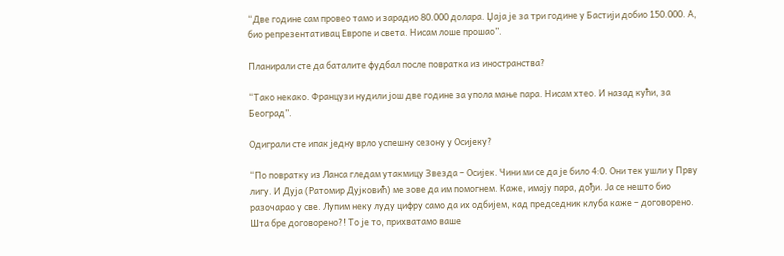“Две године сам провео тамо и зарадио 80.000 долара. Џаја је за три године у Бастији добио 150.000. А, био репрезентативац Европе и света. Нисам лоше прошао”.

Планирали сте да баталите фудбал после повратка из иностранства?

“Тако некако. Французи нудили још две године за упола мање пара. Нисам хтео. И назад кући, за Београд”.

Одиграли сте ипак једну врло успешну сезону у Осијеку?

“По повратку из Ланса гледам утакмицу Звезда – Осијек. Чини ми се да је било 4:0. Они тек ушли у Прву лигу. И Дуја (Ратомир Дујковић) ме зове да им помогнем. Каже, имају пара, дођи. Ја се нешто био разочарао у све. Лупим неку луду цифру само да их одбијем, кад председник клуба каже – договорено. Шта бре договорено?! То је то, прихватамо ваше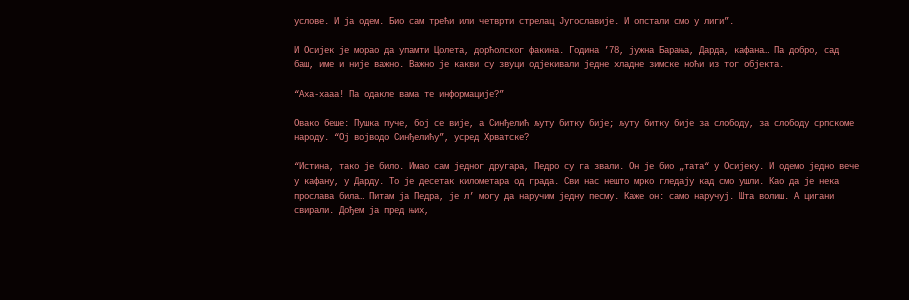услове. И ја одем. Био сам трећи или четврти стрелац Југославије. И опстали смо у лиги”.

И Осијек је морао да упамти Цолета, дорћолског факина. Година ’78, јужна Барања, Дарда, кафана… Па добро, сад баш, име и није важно. Важно је какви су звуци одјекивали једне хладне зимске ноћи из тог објекта.

“Аха-хааа! Па одакле вама те информације?”

Овако беше: Пушка пуче, бој се вије, а Синђелић љуту битку бије; љуту битку бије за слободу, за слободу српскоме народу. “Ој војводо Синђелићу”, усред Хрватске?

“Истина, тако је било. Имао сам једног другара, Педро су га звали. Он је био „тата“ у Осијеку. И одемо једно вече у кафану, у Дарду. То је десетак километара од града. Сви нас нешто мрко гледају кад смо ушли. Као да је нека прослава била… Питам ја Педра, је л’ могу да наручим једну песму. Каже он: само наручуј. Шта волиш. А цигани свирали. Дођем ја пред њих,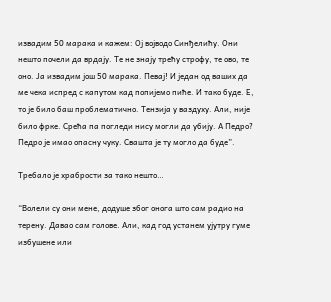извадим 50 марака и кажем: Ој војводо Синђелићу. Они нешто почели да врдају. Те не знају трећу строфу, те ово, те оно. Ја извадим још 50 марака. Певај! И један од ваших да ме чека испред с капутом кад попијемо пиће. И тако буде. Е, то је било баш проблематично. Тензија у ваздуху. Али, није било фрке. Срећа па погледи нису могли да убију. А Педро? Педро је имао опасну чуку. Свашта је ту могло да буде”.

Требало је храбрости за тако нешто…

“Волели су они мене, додуше због онога што сам радио на терену. Давао сам голове. Али, кад год устанем ујутру гуме избушене или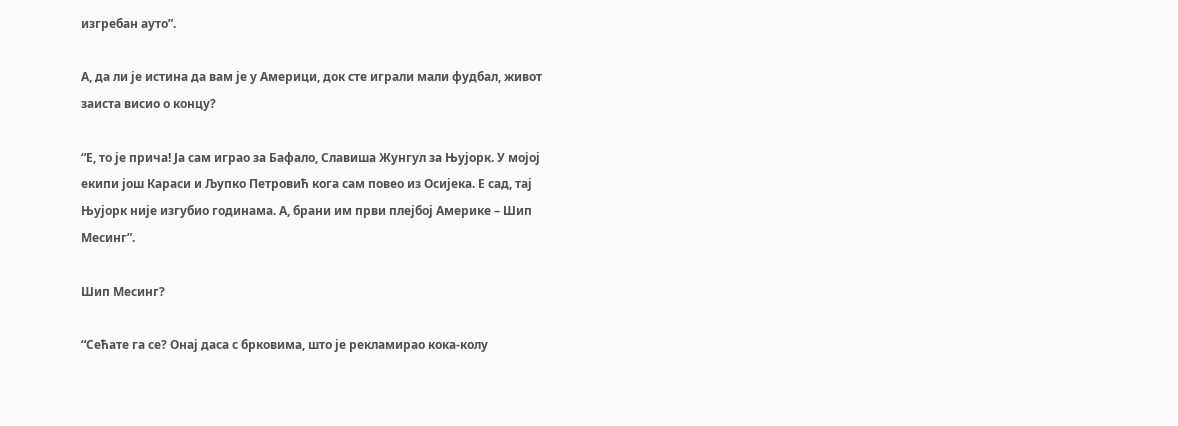изгребан ауто”.

А, да ли је истина да вам је у Америци, док сте играли мали фудбал, живот заиста висио о концу?

“Е, то је прича! Ја сам играо за Бафало, Славиша Жунгул за Њујорк. У мојој екипи још Караси и Љупко Петровић кога сам повео из Осијека. Е сад, тај Њујорк није изгубио годинама. А, брани им први плејбој Америке – Шип Месинг”.

Шип Месинг?

“Сећате га се? Онај даса с брковима, што је рекламирао кока-колу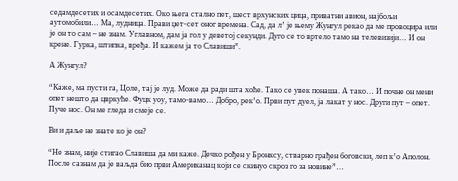седамдесетих и осамдесетих. Око њега стално пет, шест врхунских цица, приватни авион, најбољи аутомобили… Ма, лудница. Прави џет-сет оног времена. Сад, да л’ је њему Жунгул рекао да ме провоцира или је он то сам – не знам. Углавном, дам ја гол у деветој секунди. Дуго се то вртело тамо на телевизији… И он крене. Гурка, штипка, вређа. И кажем ја то Славиши”.

А Жунгул?

“Каже, ма пусти га, Цоле, тај је луд. Може да ради шта хоће. Тако се увек понаша. А тако… И почне он мени опет нешто да цвркуће. Фуцк yоу, тамо-вамо… Добро, рек’о. Први пут дуел, ја лакат у нос. Други пут – опет. Пуче нос. Он ме гледа и смеје се.

Ви и даље не знате ко је он?

“Не знам, није стигао Славиша да ми каже. Дечко рођен у Бронксу, стварно грађен боговски, леп к’о Аполон. После сазнам да је ваљда био први Американац који се скинуо скроз го за новине”…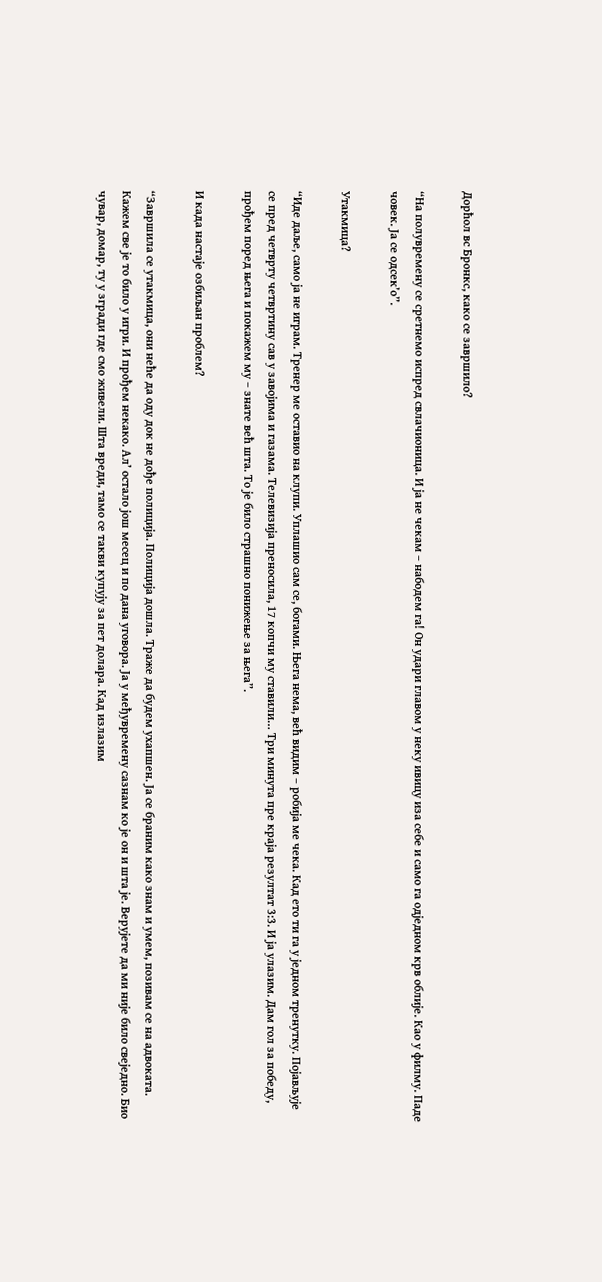Дорћол вс Бронкс, како се завршило?

“На полувремену се сретнемо испред свлачионица. И ја не чекам – набодем га! Он удари главом у неку ивицу иза себе и само га одједном крв облије. Као у филму. Паде човек. Ја се одсек’о”.

Утакмица?

“Иде даље, само ја не играм. Тренер ме оставио на клупи. Уплашио сам се, богами. Њега нема, већ видим – робија ме чека. Кад ето ти га у једном тренутку. Појављује се пред четврту четвртину сав у завојима и газама. Телевизија преносила, 17 копчи му ставили… Три минута пре краја резултат 3:3. И ја улазим. Дам гол за победу, прођем поред њега и покажем му – знате већ шта. То је било страшно понижење за њега”.

И када настаје озбиљан проблем?

“Завршила се утакмица, они неће да оду док не дође полиција. Полиција дошла. Траже да будем ухапшен. Ја се браним како знам и умем, позивам се на адвоката. Кажем све је то било у игри. И прођем некако. Ал’ остало још месец и по дана уговора. Ја у међувремену сазнам ко је он и шта је. Верујете да ми није било свеједно. Био чувар, домар, ту у згради где смо живели. Шта вреди, тамо се такви купују за пет долара. Кад излазим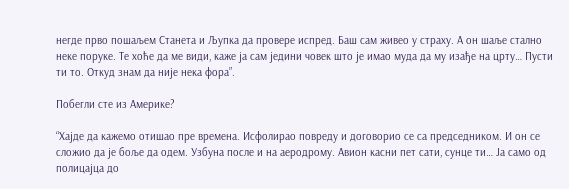негде прво пошаљем Станета и Љупка да провере испред. Баш сам живео у страху. А он шаље стално неке поруке. Те хоће да ме види, каже ја сам једини човек што је имао муда да му изађе на црту… Пусти ти то. Откуд знам да није нека фора”.

Побегли сте из Америке?

“Хајде да кажемо отишао пре времена. Исфолирао повреду и договорио се са председником. И он се сложио да је боље да одем. Узбуна после и на аеродрому. Авион касни пет сати, сунце ти… Ја само од полицајца до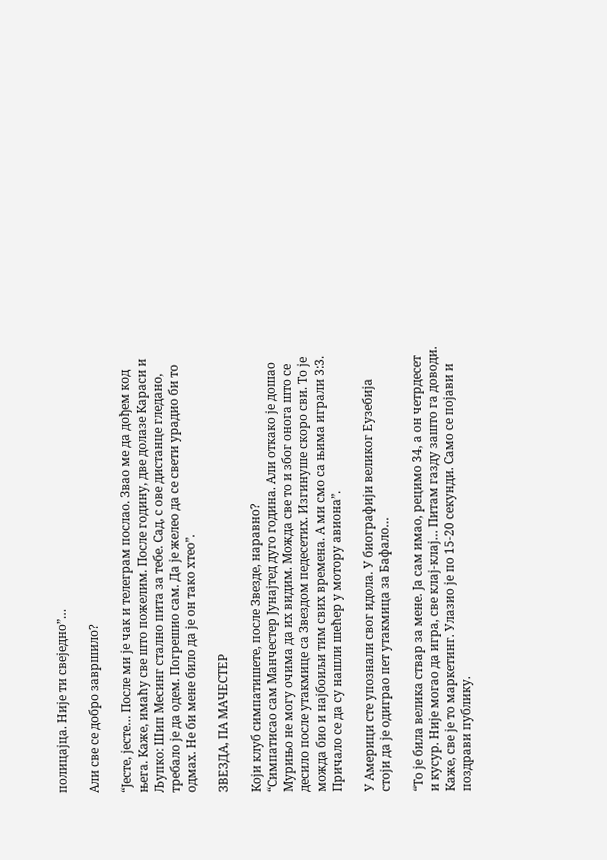полицајца. Није ти свеједно”…

Али све се добро завршило?

“Јесте, јесте… После ми је чак и телеграм послао. Звао ме да дођем код њега. Каже, имаћу све што пожелим. После годину, две долазе Караси и Љупко: Шип Месинг стално пита за тебе. Сад, с ове дистанце гледано, требало је да одем. Погрешио сам. Да је желео да се свети урадио би то одмах. Не би мене било да је он тако хтео”.

ЗВЕЗДА, ПА МАЧЕСТЕР

Који клуб симпатишете, после Звезде, наравно?
“Симпатисао сам Манчестер Јунајтед дуго година. Али откако је дошао Мурињо не могу очима да их видим. Можда све то и због онога што се десило после утакмице са Звездом педесетих. Изгинуше скоро сви. То је можда био и најбоиљи тим свих времена. А ми смо са њима играли 3:3. Причало се да су нашли шећер у мотору авиона”.

У Америци сте упознали свог идола. У биографији великог Еузебија стоји да је одиграо пет утакмица за Бафало…

“То је била велика ствар за мене. Ја сам имао, рецимо 34, а он четрдесет и кусур. Није могао да игра, све клај-клај… Питам газду зашто га доводи. Каже, све је то маркетинг. Улазио је по 15-20 секунди. Само се појави и поздрави публику.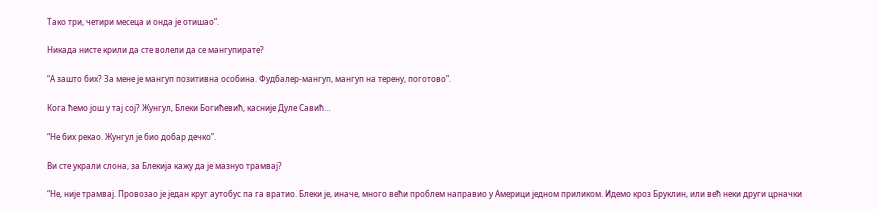Тако три, четири месеца и онда је отишао”.

Никада нисте крили да сте волели да се мангупирате?

“А зашто бих? За мене је мангуп позитивна особина. Фудбалер-мангуп, мангуп на терену, поготово”.

Кога ћемо још у тај сој? Жунгул, Блеки Богићевић, касније Дуле Савић…

“Не бих рекао. Жунгул је био добар дечко”.

Ви сте украли слона, за Блекија кажу да је мазнуо трамвај?

“Не, није трамвај. Провозао је један круг аутобус па га вратио. Блеки је, иначе, много већи проблем направио у Америци једном приликом. Идемо кроз Бруклин, или већ неки други црначки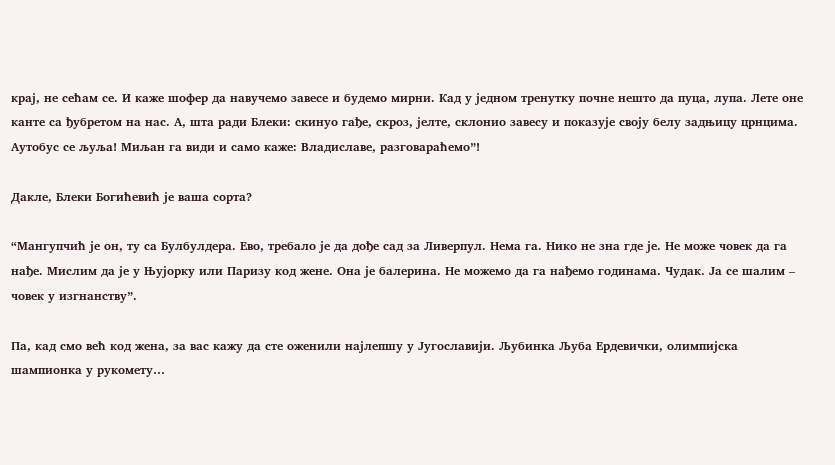крај, не сећам се. И каже шофер да навучемо завесе и будемо мирни. Кад у једном тренутку почне нешто да пуца, лупа. Лете оне канте са ђубретом на нас. А, шта ради Блеки: скинуо гађе, скроз, јелте, склонио завесу и показује своју белу задњицу црнцима. Аутобус се љуља! Миљан га види и само каже: Владиславе, разговараћемо”!

Дакле, Блеки Богићевић је ваша сорта?

“Мангупчић је он, ту са Булбулдера. Ево, требало је да дође сад за Ливерпул. Нема га. Нико не зна где је. Не може човек да га нађе. Мислим да је у Њујорку или Паризу код жене. Она је балерина. Не можемо да га нађемо годинама. Чудак. Ја се шалим – човек у изгнанству”.

Па, кад смо већ код жена, за вас кажу да сте оженили најлепшу у Југославији. Љубинка Љуба Ердевички, олимпијска шампионка у рукомету…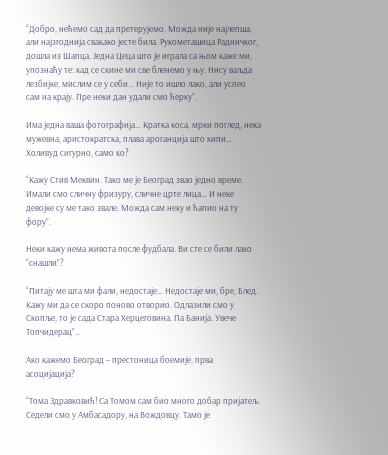“Добро, нећемо сад да претерујемо. Можда није најлепша, али најзгоднија свакако јесте била. Рукометашица Радничког, дошла из Шапца. Једна Цеца што је играла са њом каже ми, упознаћу те: кад се скине ми све бленемо у њу. Нису ваљда лезбијке, мислим се у себи… Није то ишло лако, али успео сам на крају. Пре неки дан удали смо ћерку”.

Има једна ваша фотографија… Кратка коса, мрки поглед, нека мужевна, аристократска, плава ароганција што кипи… Холивуд сигурно, само ко?

“Кажу Стив Меквин. Тако ме је Београд звао једно време. Имали смо сличну фризуру, сличне црте лица… И неке девојке су ме тако звале. Можда сам неку и ћапио на ту фору”.

Неки кажу нема живота после фудбала. Ви сте се били лако “снашли”?

“Питају ме шта ми фали, недостаје… Недостаје ми, бре, Блед. Кажу ми да се скоро поново отворио. Одлазили смо у Скопље, то је сада Стара Херцеговина. Па Банија. Увече Топчидерац”…

Ако кажемо Београд – престоница боемије, прва асоцијација?

“Тома Здравковић! Са Томом сам био много добар пријатељ. Седели смо у Амбасадору, на Вождовцу. Тамо је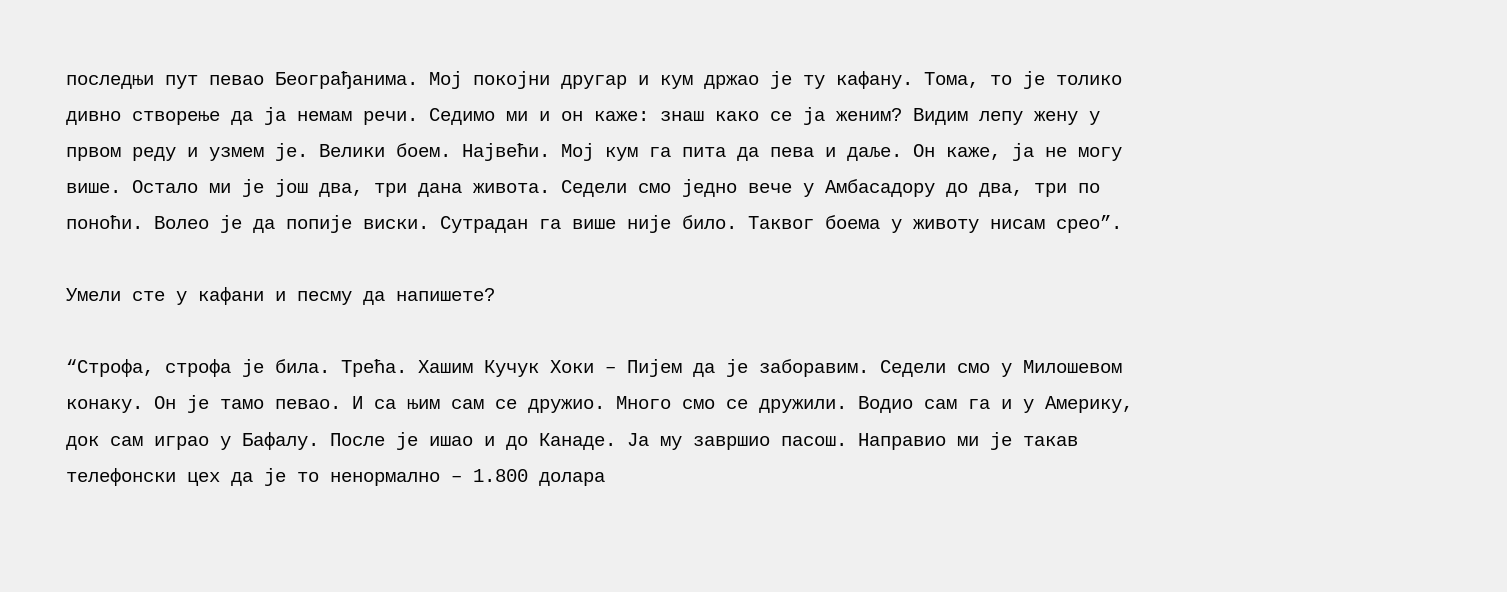последњи пут певао Београђанима. Мој покојни другар и кум држао је ту кафану. Тома, то је толико дивно створење да ја немам речи. Седимо ми и он каже: знаш како се ја женим? Видим лепу жену у првом реду и узмем је. Велики боем. Највећи. Мој кум га пита да пева и даље. Он каже, ја не могу више. Остало ми је још два, три дана живота. Седели смо једно вече у Амбасадору до два, три по поноћи. Волео је да попије виски. Сутрадан га више није било. Таквог боема у животу нисам срео”.

Умели сте у кафани и песму да напишете?

“Строфа, строфа је била. Трећа. Хашим Кучук Хоки – Пијем да је заборавим. Седели смо у Милошевом конаку. Он је тамо певао. И са њим сам се дружио. Много смо се дружили. Водио сам га и у Америку, док сам играо у Бафалу. После је ишао и до Канаде. Ја му завршио пасош. Направио ми је такав телефонски цех да је то ненормално – 1.800 долара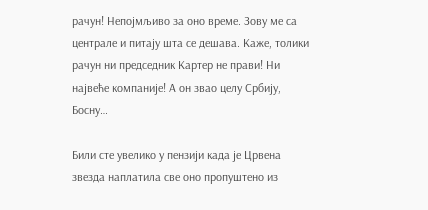рачун! Непојмљиво за оно време. Зову ме са централе и питају шта се дешава. Каже, толики рачун ни председник Картер не прави! Ни највеће компаније! А он звао целу Србију, Босну…

Били сте увелико у пензији када је Црвена звезда наплатила све оно пропуштено из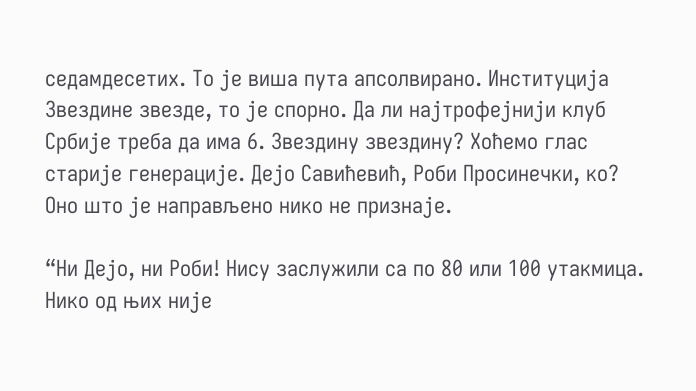седамдесетих. То је виша пута апсолвирано. Институција Звездине звезде, то је спорно. Да ли најтрофејнији клуб Србије треба да има 6. Звездину звездину? Хоћемо глас старије генерације. Дејо Савићевић, Роби Просинечки, ко? Оно што је направљено нико не признаје.

“Ни Дејо, ни Роби! Нису заслужили са по 80 или 100 утакмица. Нико од њих није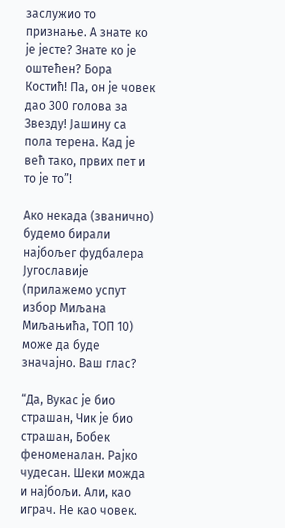заслужио то признање. А знате ко је јесте? Знате ко је оштећен? Бора Костић! Па, он је човек дао 300 голова за Звезду! Јашину са пола терена. Кад је већ тако, првих пет и то је то”!

Ако некада (званично) будемо бирали најбољег фудбалера Југославије (прилажемо успут избор Миљана Миљањића, ТОП 10) може да буде значајно. Ваш глас?

“Да, Вукас је био страшан, Чик је био страшан, Бобек феноменалан. Рајко чудесан. Шеки можда и најбољи. Али, као играч. Не као човек.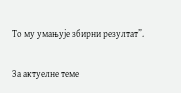То му умањује збирни резултат”.

За актуелне теме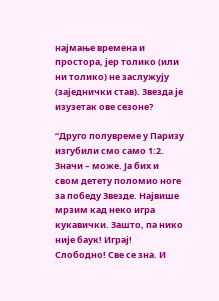најмање времена и простора, јер толико (или ни толико) не заслужују (заједнички став). Звезда је изузетак ове сезоне?

“Друго полувреме у Паризу изгубили смо само 1:2. Значи – може. Ја бих и свом детету поломио ноге за победу Звезде. Највише мрзим кад неко игра кукавички. Зашто, па нико није баук! Играј! Слободно! Све се зна. И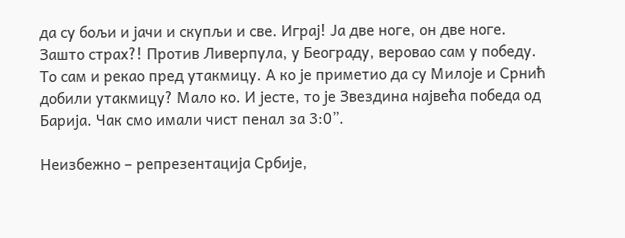да су бољи и јачи и скупљи и све. Играј! Ја две ноге, он две ноге. Зашто страх?! Против Ливерпула, у Београду, веровао сам у победу. То сам и рекао пред утакмицу. А ко је приметио да су Милоје и Срнић добили утакмицу? Мало ко. И јесте, то је Звездина највећа победа од Барија. Чак смо имали чист пенал за 3:0”.

Неизбежно – репрезентација Србије,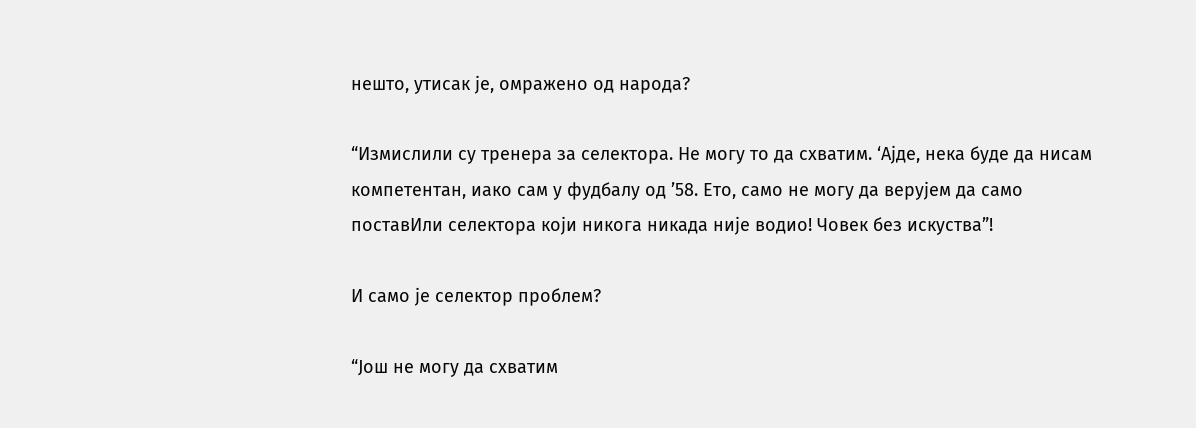нешто, утисак је, омражено од народа?

“Измислили су тренера за селектора. Не могу то да схватим. ‘Ајде, нека буде да нисам компетентан, иако сам у фудбалу од ’58. Ето, само не могу да верујем да само поставИли селектора који никога никада није водио! Човек без искуства”!

И само је селектор проблем?

“Још не могу да схватим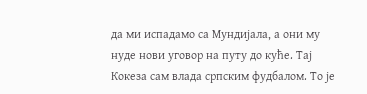да ми испадамо са Мундијала, а они му нуде нови уговор на путу до куће. Тај Кокеза сам влада српским фудбалом. То је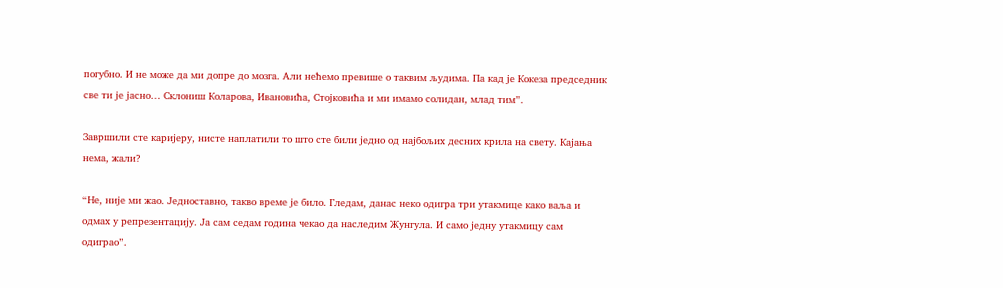погубно. И не може да ми допре до мозга. Али нећемо превише о таквим људима. Па кад је Кокеза председник све ти је јасно… Склониш Коларова, Ивановића, Стојковића и ми имамо солидан, млад тим”.

Завршили сте каријеру, нисте наплатили то што сте били једно од најбољих десних крила на свету. Кајања нема, жали?

“Не, није ми жао. Једноставно, такво време је било. Гледам, данас неко одигра три утакмице како ваља и одмах у репрезентацију. Ја сам седам година чекао да наследим Жунгула. И само једну утакмицу сам одиграо”.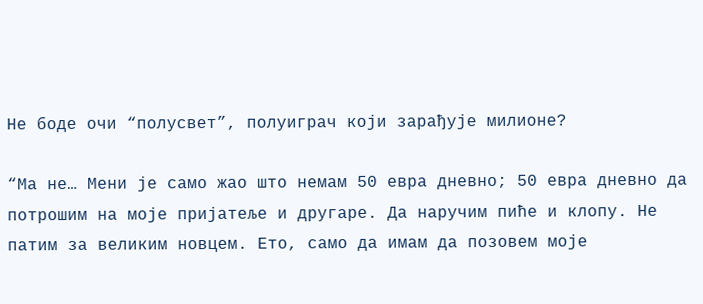Не боде очи “полусвет”, полуиграч који зарађује милионе?

“Ма не… Мени је само жао што немам 50 евра дневно; 50 евра дневно да потрошим на моје пријатеље и другаре. Да наручим пиће и клопу. Не патим за великим новцем. Ето, само да имам да позовем моје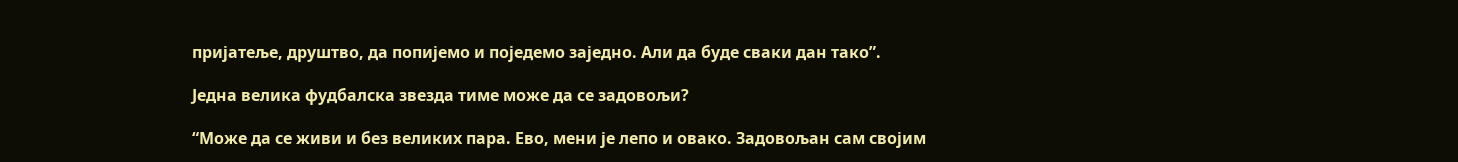пријатеље, друштво, да попијемо и поједемо заједно. Али да буде сваки дан тако”.

Једна велика фудбалска звезда тиме може да се задовољи?

“Може да се живи и без великих пара. Ево, мени је лепо и овако. Задовољан сам својим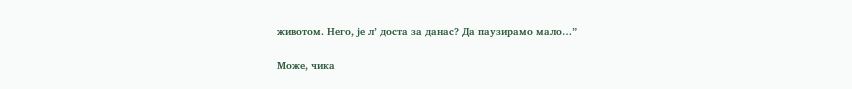животом. Него, је л’ доста за данас? Да паузирамо мало…”

Може, чика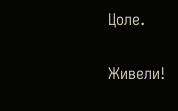Цоле.

Живели!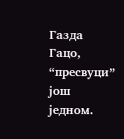Газда Гацо, “пресвуци” још једном.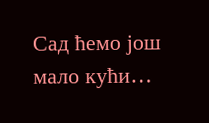Сад ћемо још мало кући…